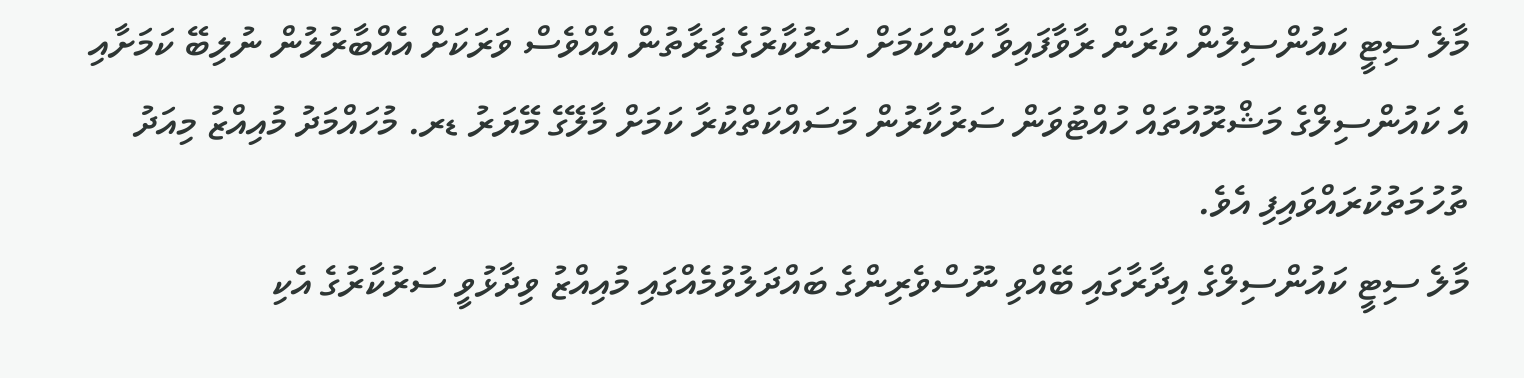މާލެ ސިޓީ ކައުންސިލުން ކުރަން ރާވާފައިވާ ކަންކަމަށް ސަރުކާރުގެ ފަރާތުން އެއްވެސް ވަރަކަށް އެއްބާރުލުން ނުލިބޭ ކަމަށާއި އެ ކައުންސިލްގެ މަޝްރޫއުތައް ހުއްޓުވަން ސަރުކާރުން މަސައްކަތްކުރާ ކަމަށް މާލޭގެ މޭޔަރު ޑރ. މުހައްމަދު މުއިއްޒު މިއަދު ތުހުމަތުކުރައްވައިފި އެވެ.
މާލެ ސިޓީ ކައުންސިލްގެ އިދާރާގައި ބޭއްވި ނޫސްވެރިންގެ ބައްދަލުވުމެއްގައި މުއިއްޒު ވިދާޅުވީ ސަރުކާރުގެ އެކި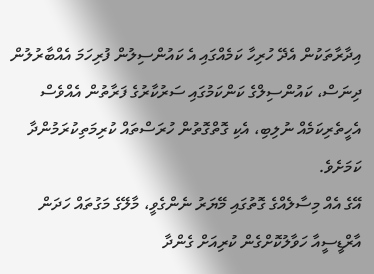އިދާރާތަކުން އެދޭ ހުރިހާ ކަމެއްގައި އެ ކައުންސިލުން ފުރިހަމަ އެއްބާރުލުން ދިނަސް، ކައުންސިލްގެ ކަންކަމުގައި ސަރުކާރުގެ ފަރާތުން އެއްވެސް އެހީތެރިކަމެއް ނުލިބި، އެކި ގޮތްގޮތުން ހުރަސްތައް ކުރިމަތިކުރަމުންދާ ކަމަށެވެ.
އޭގެ އެއް މިސާލެއްގެ ގޮތުގައި މޭޔަރު ނެންގެވީ، މާލޭގެ މަގުތައް ހަދަން އާރްޑީސީއާ ހަވާލުކޮށްގެން ކުރިއަށް ގެންދާ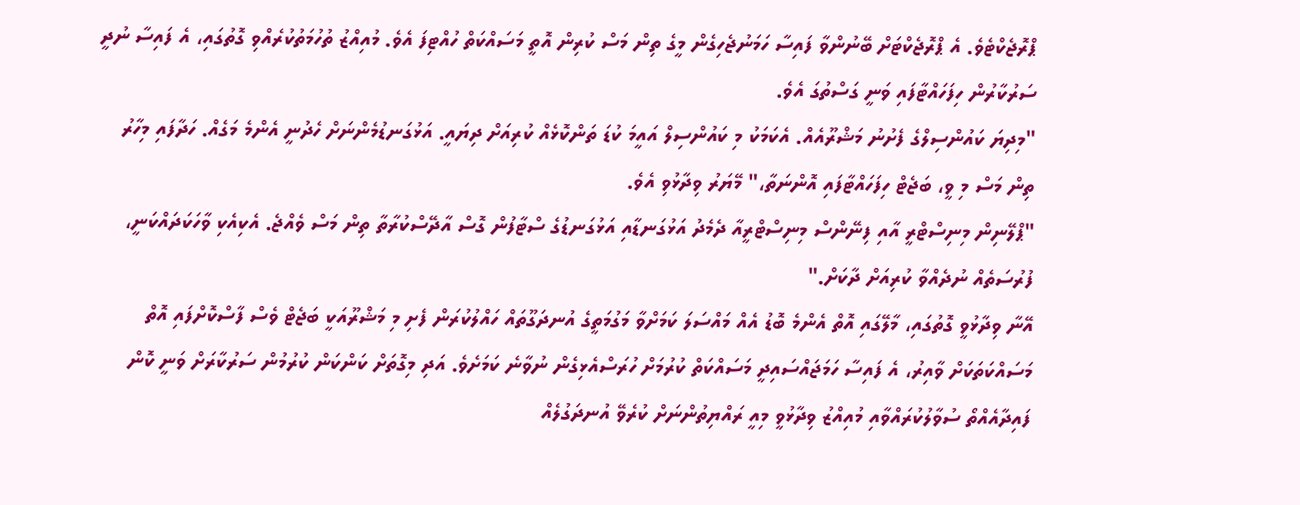ޕްރޮޖެކްޓެވެ. އެ ޕްރޮޖެކްޓަށް ބޭނުންވާ ފައިސާ ހަމަނުޖެހިގެން މީގެ ތިން މަސް ކުރިން އޮތީ މަސައްކަތް ހުއްޓިފަ އެވެ. މުއިއްޒު ތުހުމަތުކުރެއްވި ގޮތުގައި، އެ ފައިސާ ނުދީ ސަރުކާރުން ހިފަހައްޓާފައި ވަނީ ގަސްތުގަ އެވެ.
"މިދިޔަ ކައުންސިލްގެ ފެށުނު މަޝްރޫއެއް. އެކަމަކު މި ކައުންސިލް އައީމަ ކުޑަ ތަންކޮޅެއް ކުރިއަށް ދިޔައީ. އަޅުގަނޑުމެންނަށް ހެދުނީ އެންމެ މަގެއް. ހަދާފައި މިހާރު ތިން މަސް މި ވީ، ބަޖެޓް ހިފަހައްޓާފައި އޮންނަތާ،" މޭޔަރު ވިދާޅުވި އެވެ.
"ޕްލޭނިން މިނިސްޓްރީ އާއި ފިނޭންސް މިނިސްޓްރީއާ ދެމެދު އަޅުގަނޑާއި އަޅުގަނޑުގެ ސްޓާފުން ގޮސް އާދޭސްކުރާތާ ތިން މަސް ވެއްޖެ. އެކިއެކި ވާހަކަދައްކަނީ، ފުރުސަތެއް ނުދެއްވާ ކުރިއަށް ދާކަށް."
އޭނާ ވިދާޅުވީ ގޮތުގައި، މާލޭގައި އޮތް އެންމެ ބޮޑު އެއް މައްސަލަ ކަމަށްވާ މަގުމަތީގެ އުނދަގޫތައް ހައްލުކުރަން ފެށި މި މަޝްރޫއަކީ ބަޖެޓް ވެސް ފާސްކޮށްފައި އޮތް މަސައްކަތަކަށް ވާއިރު، އެ ފައިސާ ހަމަޖައްސައިދީ މަސައްކަތް ކުރުމަށް ހުރަސްއެޅިގެން ނުވާނެ ކަމަށެވެ. އަދި މިގޮތަށް ކަންކަން ކުރުމުން ސަރުކާރަށް ވަނީ ކޮން ފައިދާއެއްތޯ ސުވާލުކުރައްވާއި މުއިއްޒު ވިދާޅުވީ މިއީ ރައްޔިތުންނަށް ކުރެވޭ އުނދަގުލެއް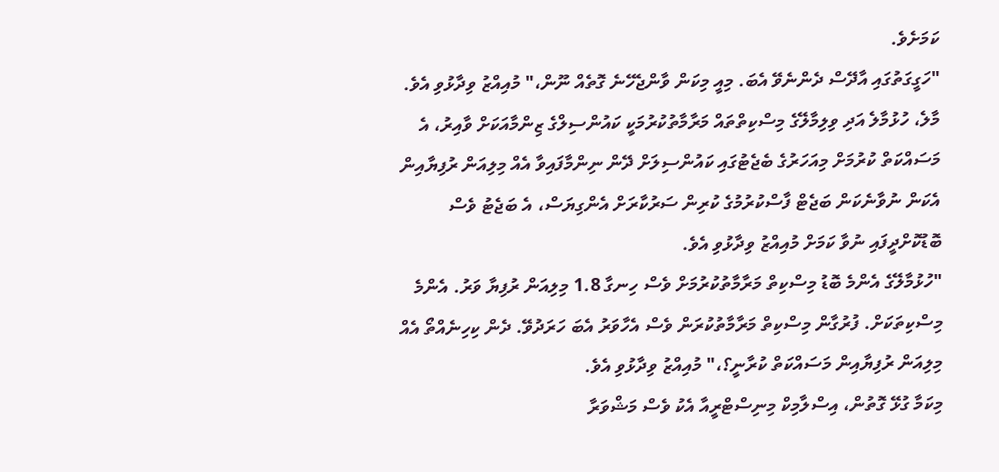ކަމަށެވެ.
"ހަގީގަތުގައި އާދޭސް ދެންނެވޭ އެބަ. މިއީ މިކަން ވާންޖެހޭނެ ގޮތެއް ނޫން،" މުއިއްޒު ވިދާޅުވި އެވެ.
މާލެ، ހުޅުމާލެ އަދި ވިލިމާލޭގެ މިސްކިތްތައް މަރާމާތުކުރުމަކީ ކައުންސިލްގެ ޒިންމާއަކަށް ވާއިރު، އެ މަސައްކަތް ކުރުމަށް މިއަހަރުގެ ބެޖެޓުގައި ކައުންސިލަށް ދޭން ނިންމާފައިވާ އެއް މިލިއަން ރުފިޔާއިން އެކަން ނުވާނެކަން ބަޖެޓް ފާސްކުރުމުގެ ކުރިން ސަރުކާރަށް އެންގިޔަސް، އެ ބަޖެޓު ވެސް ބޮޑުކޮށްދީފައި ނުވާ ކަމަށް މުއިއްޒު ވިދާޅުވި އެވެ.
"ހުޅުމާލޭގެ އެންމެ ބޮޑު މިސްކިތް މަރާމާތުކުރުމަށް ވެސް ހިނގާ 1.8 މިލިއަން ރުފިޔާ ވަރު. އެންމެ މިސްކިތަކަށް. ފުރުގާން މިސްކިތް މަރާމާތުކުރަން ވެސް އެހާވަރު އެބަ ހަރަދުވޭ. ދެން ކިހިނެއްތޯ އެއް މިލިއަން ރުފިޔާއިން މަސައްކަތް ކުރާނީ؟،" މުއިއްޒު ވިދާޅުވި އެވެ.
މިކަމާ ގުޅޭ ގޮތުން، އިސްލާމިކް މިނިސްޓްރީއާ އެކު ވެސް މަޝްވަރާ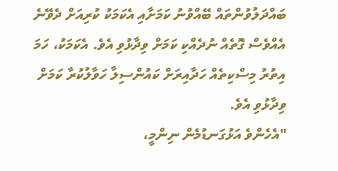ބައްދަލުވުންތައް ބޭއްވުނު ކަމަށާއި އެކަމަކު ކުރިއަށް ދެވޭނެ އެއްވެސް ގޮތެއް ނުދެއްކި ކަމަށް ވިދާޅުވި އެވެ. އެކަމަކު، ހަމަ އިތުރު މިސްކިތެއް ހަދާއިރަށް ކައުންސިލާ ހަވާލުކުރާ ކަމަށް ވިދާޅުވި އެވެ.
"އެހެންވެ އަޅުގަނޑުމެން ނިންމީ،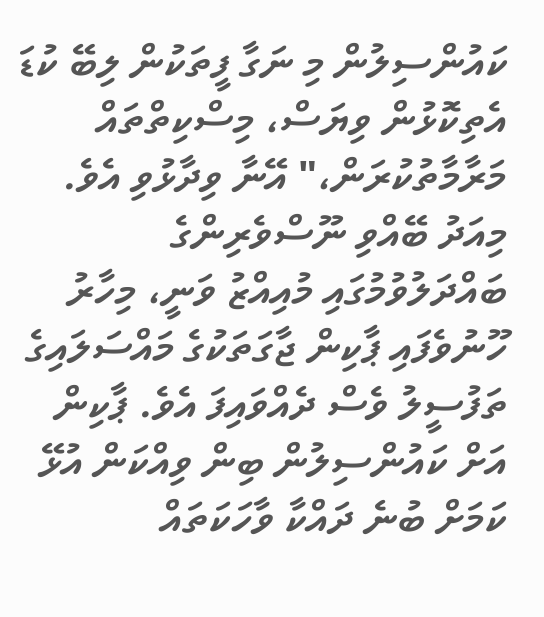ކައުންސިލުން މި ނަގާ ފީތަކުން ލިބޭ ކުޑަ އެތިކޮޅުން ވިޔަސް، މިސްކިތްތައް މަރާމާތުކުރަން،" އޭނާ ވިދާޅުވި އެވެ.
މިއަދު ބޭއްވި ނޫސްވެރިންގެ ބައްދަލުވުމުގައި މުއިއްޒު ވަނީ، މިހާރު ހޫނުވެފައި ޕާކިން ޖާގަތަކުގެ މައްސަލައިގެ ތަފުސީލު ވެސް ދެއްވައިފަ އެވެ. ޕާކިން އަށް ކައުންސިލުން ބިން ވިއްކަން އުޅޭ ކަމަށް ބުނެ ދައްކާ ވާހަކަތައް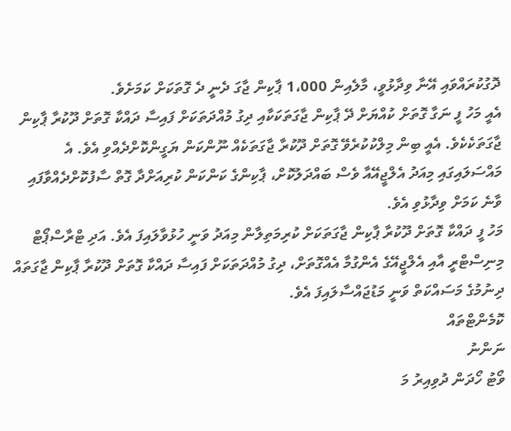ދޮގުކުރައްވައި އޭނާ ވިދާޅުވީ، މާލެއިން 1،000 ޕާކިން ޖާގަ ދެނީ ދެ ގޮތަކަށް ކަމަށެވެ.
އެއީ މަހު ފީ ނަގާ ގޮތަށް ކުއްޔަށް ދޭ ޕާކިން ޖާގަތަކަކާއި ދިގު މުއްދަތަކަށް ފައިސާ ދައްކާ ގޮތަށް ދޫކުރާ ޕާކިން ޖާގަތަކެކެވެ. އެއީ ބިން މިލްކުކުރެވޭ ގޮތަށް ދޫކުރާ ޖާގަތަކެއް ނޫންކަން ޔަގީންކޮށްދެއްވި އެވެ. އެ މައްސަލައިގައި މިއަދު އެލްޖީއޭއާ ވެސް ބައްދަލުކޮށް، ޕާކިންގެ ކަންކަން ކުރިއަށްދާ ގޮތް ސާފުކޮށްދެއްވާފައި ވާނެ ކަމަށް ވިދާޅުވި އެވެ.
މަހު ފީ ދައްކާ ގޮތަށް ދޫކުރާ ޕާކިން ޖާގަތަކަށް ކުރިމަތިލާން މިއަދު ވަނީ ހުޅުވާލައިފަ އެވެ. އަދި ޓްރާސްޕޯޓް މިނިސްޓްރީ އާއި އެލްޖީއޭގެ އެންގުމާ އެއްގޮތަށް، ދިގު މުއްދަތަކަށް ފައިސާ ދައްކާ ގޮތަށް ދޫކުރާ ޕާކިން ޖާގަތައް ދިނުމުގެ މަސައްކަތް ވަނީ މަޑުޖައްސާލައިފަ އެވެ.
ކޮމެންޓްތައް
ނަންނު
ވޯޓު ހޯދަން ދުވިއިރު މަ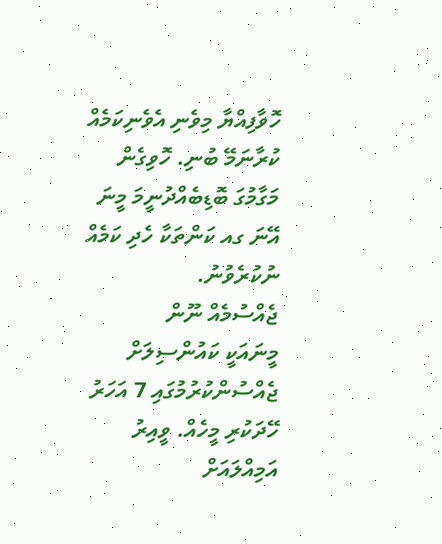ހޮވާފިއްޔާ މިވެނި އެވެނިކަމެއް ކުރާނަމޭ ބުނި. ހޮވިގެން މަގާމުގަ ބޮޑިބެއްދުނީމަ މީނަ އޭނަ ގއ ކަންތަކާ ހެދި ކަމެއް ނުކުރެވުނު.
ޖެއްސުމެއް ނޫން
މީނައަކީ ކައުންސިލަށް ޖެއްސުންކުރުމުގައި 7 އަހަރު ހޭދަކުރި މީހެއް. ވީއިރު އަމިއްލައަށް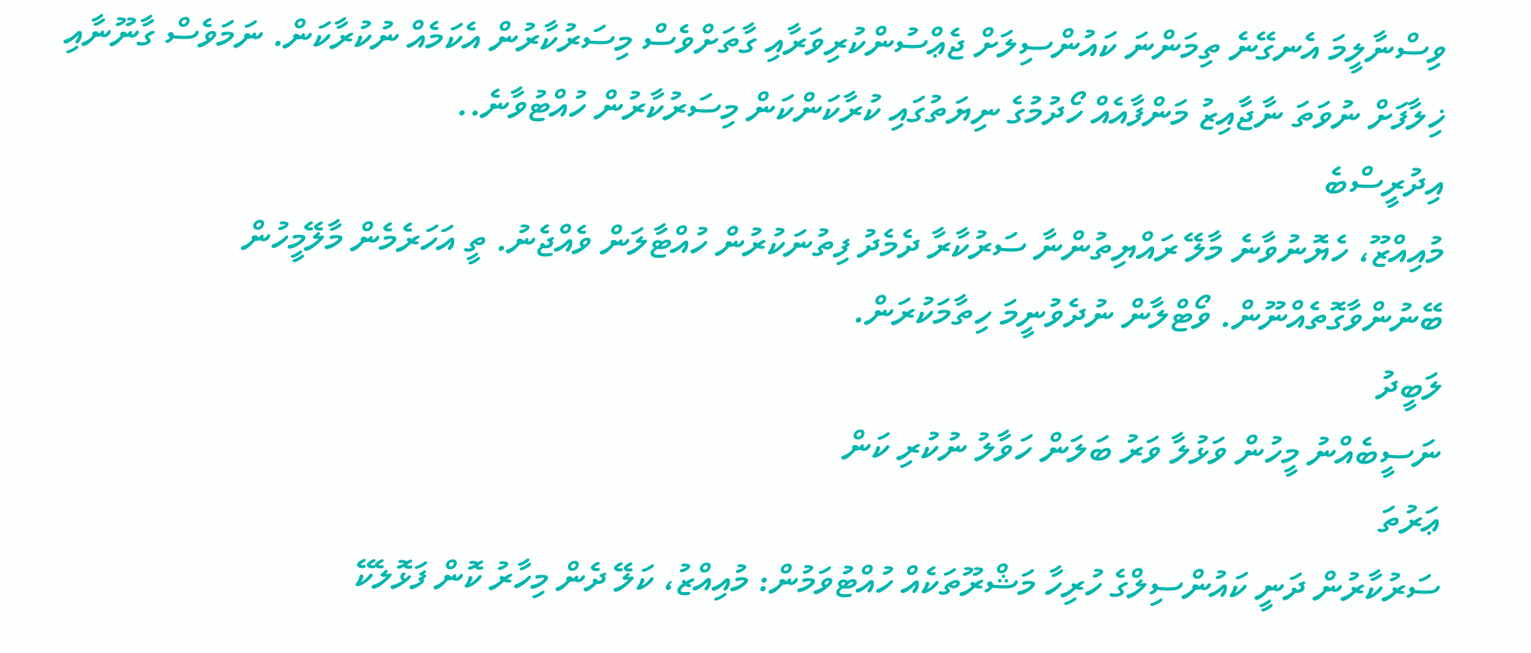ވިސްނާލީމަ އެނގޭނެ ތިމަންނަ ކައުންސިލަށް ޖެޢްސުންކުރިވަރާއި ގާތަށްވެސް މިސަރުކާރުން އެކަމެއް ނުކުރާކަން. ނަމަވެސް ގާނޫނާއި ޚިލާފަށް ނުވަތަ ނާޖާއިޒު މަންފާއެއް ހޯދުމުގެ ނިޔަތުގައި ކުރާކަންކަން މިސަރުކާރުން ހުއްޓުވާނެ..
އިދުރީސްބެ
މުއިއްޒޫ، ހެޔޮނުވާނެ މާލޭ ރައްޔިތުންނާ ސަރުކާރާ ދެމެދު ފިތުނަކުރުން ހުއްޓާލަން ވެއްޖެނު. ތީ އަހަރެމެން މާލޭމީހުން ބޭނުންވާގޮތެއްނޫން. ވޯޓްލާން ނުދެވުނީމަ ހިތާމަކުރަން.
ލަބީދު
ނަސީބެއްނު މީހުން ވަޅުލާ ވަރު ބަލަން ހަވާލު ނުކުރި ކަން
ޢަރުތަ
ސަރުކާރުން ދަނީ ކައުންސިލްގެ ހުރިހާ މަޝްރޫތަކެއް ހުއްޓުވަމުން: މުއިއްޒު، ކަލޭ ދެން މިހާރު ކޮން ފަޅޮލެކޭ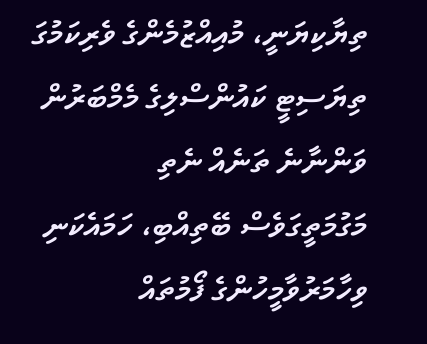ތިޔާކިޔަނީ، މުއިއްޒުމެންގެ ވެރިކަމުގަ ތިޔަސިޓީ ކައުންސްލިގެ މެމްބަރުން ވަންނާނެ ތަނެއް ނެތި މަގުމަތީގަވެސް ބޭތިއްބި، ހަމައެކަނި ވިހާމަރުވާމީހުންގެ ފޯމުތައް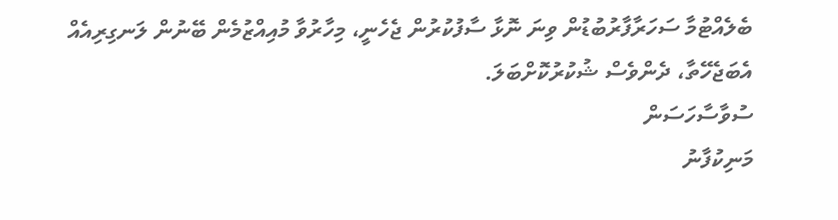ބެލެއްޓުމާ ސަހަރާފާރުބުޑުން ވިނަ ނޮޅާ ސާފުކުރުން ޖެހެނީ، މިހާރުވާ މުއިއްޒުމެން ބޭނުން ލަނގިރިއެއް އެބަޖެހޭތާ، ދެންވެސް ޝުކުރުކޮށްބަލަ.
ސުވާސާހަސަން
މަނިކުފާނު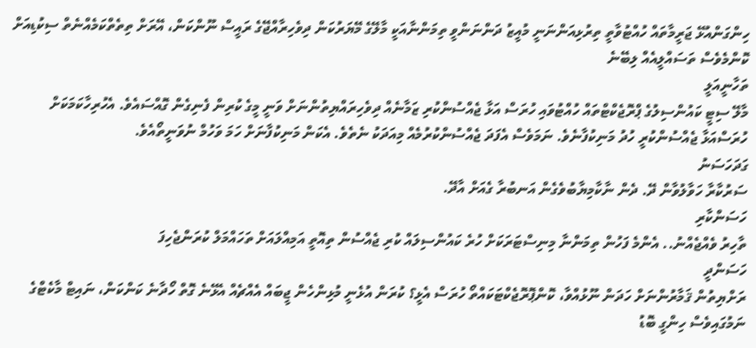ހިންގަންއުޅޭ ޖަރީމާތައް ހުއްޓުވާތީ ތިރުޅިއަންނަނީ މުއީޒު ދަންނަންވީ ތިމަންނާއަކީ މާލޭގެ މޭޔަރުކަން ދިވެހިރާއްޖޭގެ ރައީސް ނޫންކަން، އޭރަށް ތިތެތްކަމެއްނެތް ސިކުޑިއަށް ކޮންމެވެސް ތަސައްލީއެއް ލިބޭނެ
ތަހާނީއަލީ
މާލޭ ސިޓީ ކައުންސިލުގެ ޕްރޮޖެކްޓްތައް ހުއްޓުވައި ހުރަސް އަޅާ ޖެއްސުންކުރި ޒަމާނެއް ދިވެހިރައްޔިތުންނަށް ވަނީ މީގެ ކުރިން ފެނިގެން ގޮއްސައެވެ. އެހުރިހާކަމަކަށް ހުރަސްއަޅާ ޖެއްސުންކުރީ ހުދު މަނިކުފާނެވެ. ނަމަވެސް އެފަދަ ޖެއްސުންކުރުމެއް މިއަދަކު ނެތެވެ. އެކަން މަނިކުފާނަށް ހަމަ ވަހުމް ނުވަނީތޯއެވެ.
ގަދަހަސަނު
ސަރުކާރާ ހަވާލުވާން ދޭ. ދެން ނާކާމިޔާބުވެގެން އަނބުރާ ގެއަށް އާދޭ.
ހަސަންކާރި
ތާހިރު ވެއްޖެއްނު.. އެންމެ ފަހުން ތިމަންނާ މިނިސްޓަރަކަށް ހުރެ ކައުންސިލައް ކުރި ޖެއްސުން ތިއޮތީ އަމިއްލައަށް ތަހައްމަލް ކުރަންޖެހިފަ
ހަސަންދީ
ރަށްޔިތުން ޤަމާރުންނަށް ހަދަން ނޫޅުއްވާ، ކޮންޕޮރޮޖެކްޓަކައްތޯ ހުރަސް އެޅީ؟ ކުރަން އުޅެނީ މުޅިންހެން ޖީބައް އެއްޗެއް އެޅޭނެ ގޮތް ހޯދާނެ ކަންކަން، ނައިޓް މާކެޓްގެ ނަމުގައިވެސް ހިންގީ ބޮޑު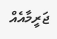ޖަރީމާއެއް